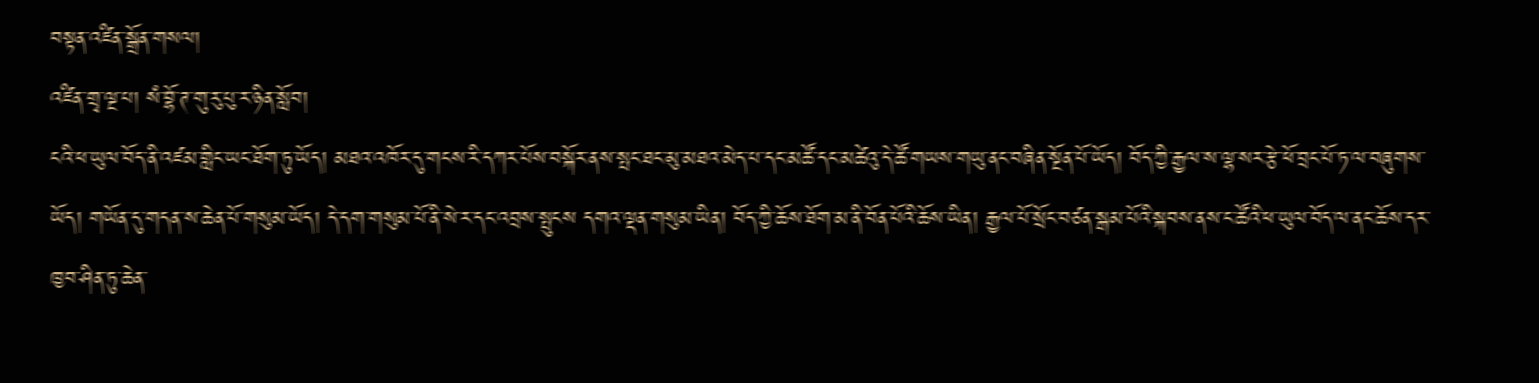བསྟན་འཛིན་སྒྲོན་གསལ།
འཛིན་གྲྭ་ལྔ་པ། སཾ་བྷོ་ཊ་གུ་རུ་པུ་ར་ཉིན་སློབ།
ངའི་ཕ་ཡུལ་བོད་ནི་འཛམ་གླིང་ཡང་ཐོག་ཏུ་ཡོད། མཐའ་འཁོར་དུ་གངས་རི་དཀར་པོས་བསྐོར་ནས་སྤང་ཐང་མུ་མཐའ་མེད་པ་དང་མཚོ་དང་མཚེའུ་དེ་ཚོ་གཡས་གཡུ་ནང་བཞིན་སྔོན་པོ་ཡོད། བོད་ཀྱི་རྒྱལ་ས་ལྷ་སར་རྩེ་ཕོ་བྲང་པོ་ཏ་ལ་བཞུགས་ཡོད། གཡོན་དུ་གདན་ས་ཆེན་པོ་གསུམ་ཡོད། དེ་དག་གསུམ་པོ་ནི་སེ་ར་དང་འབྲས་སྤུངས དགའ་ལྡན་གསུམ་ཡིན། བོད་ཀྱི་ཆོས་ཐོག་མ་ནི་བོན་པོའི་ཆོས་ཡིན། རྒྱལ་པོ་སྲོང་བཙན་སྒམ་པོའི་སྐབས་ནས་ང་ཚོའི་ཕ་ཡུལ་བོད་ལ་ནང་ཆོས་དར་ཁྱབ་ཤིན་ཏུ་ཆེན་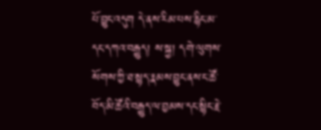པོ་བྱུང་འདུག དེ་ནས་རིམ་པས་རྙིང་མ་དང་དཀའ་བརྒྱུད། ས་སྐྱ། དགེ་ལུགས་སོགས་ཀྱི་ཐ་སྙད་རྣམས་བྱུང་ནས་ང་ཚོ་བོད་མི་ཚོའི་བརྒྱུད་ལ་བྱམས་དང་སྙིང་རྗེ་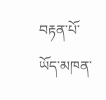བརྟན་པོ་ཡོད་མཁན་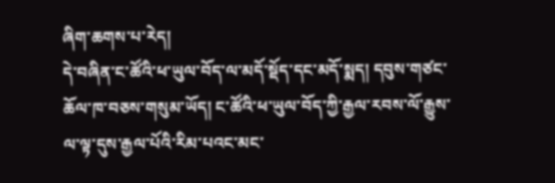ཞིག་ཆགས་པ་རེད།
དེ་བཞིན་ང་ཚོའི་ཕ་ཡུལ་བོད་ལ་མདོ་སྡོད་དང་མདོ་སྨད། དབུས་གཙང་ཆོལ་ཁ་བཅས་གསུམ་ཡོད། ང་ཚོའི་ཕ་ཡུལ་བོད་ཀྱི་རྒྱལ་རབས་ལོ་རྒྱུས་ལ་ལྟ་དུས་རྒྱལ་པོའི་རིམ་པའང་མང་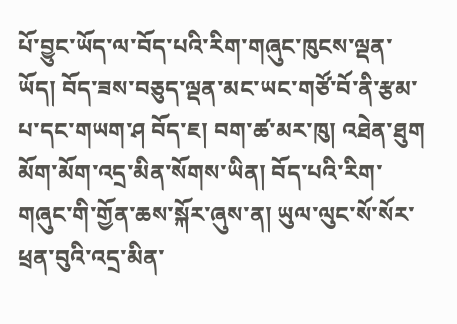པོ་བྱུང་ཡོད་ལ་བོད་པའི་རིག་གཞུང་ཁུངས་ལྡན་ཡོད། བོད་ཟས་བཅུད་ལྡན་མང་ཡང་གཙོ་བོ་ནི་རྩམ་པ་དང་གཡག་ཤ བོད་ཇ། བག་ཚ་མར་ཁུ། འཐེན་ཐུག མོག་མོག་འདྲ་མིན་སོགས་ཡིན། བོད་པའི་རིག་གཞུང་གི་གྱོན་ཆས་སྐོར་ཞུས་ན། ཡུལ་ལུང་སོ་སོར་ཕྲན་བུའི་འདྲ་མིན་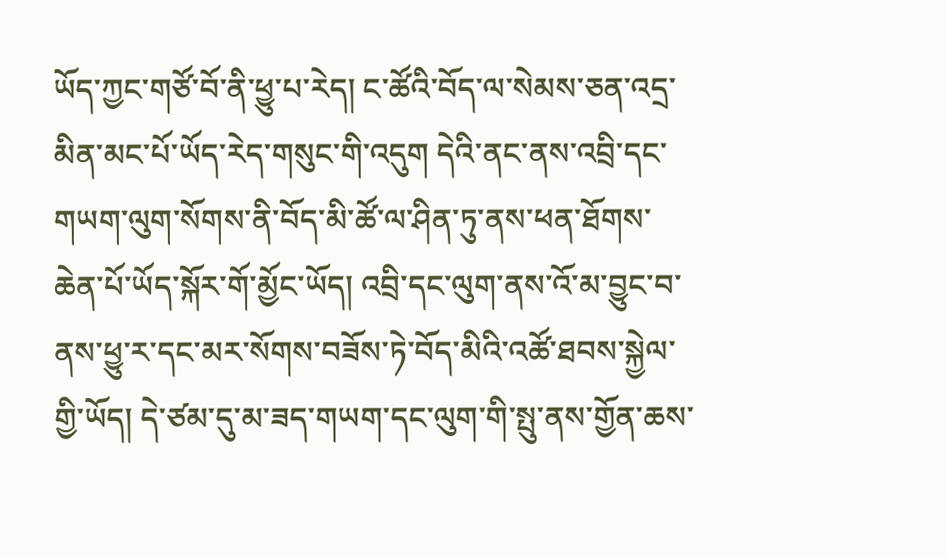ཡོད་ཀྱང་གཙོ་བོ་ནི་ཕྱུ་པ་རེད། ང་ཚོའི་བོད་ལ་སེམས་ཅན་འདྲ་མིན་མང་པོ་ཡོད་རེད་གསུང་གི་འདུག དེའི་ནང་ནས་འབྲི་དང་གཡག་ལུག་སོགས་ནི་བོད་མི་ཚོ་ལ་ཤིན་ཏུ་ནས་ཕན་ཐོགས་ཆེན་པོ་ཡོད་སྐོར་གོ་མྱོང་ཡོད། འབྲི་དང་ལུག་ནས་འོ་མ་བྱུང་བ་ནས་ཕྱུ་ར་དང་མར་སོགས་བཟོས་ཏེ་བོད་མིའི་འཚོ་ཐབས་སྐྱེལ་གྱི་ཡོད། དེ་ཙམ་དུ་མ་ཟད་གཡག་དང་ལུག་གི་སྤུ་ནས་གྱོན་ཆས་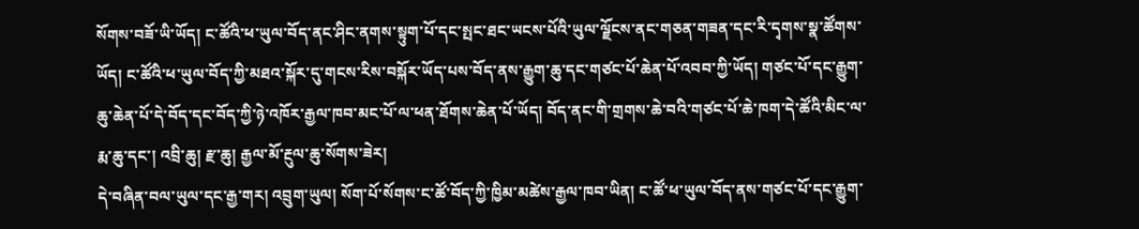སོགས་བཟོ་ཡི་ཡོད། ང་ཚོའི་ཕ་ཡུལ་བོད་ནང་ཤིང་ནགས་སྟུག་པོ་དང་སྤང་ཐང་ཡངས་པོའི་ཡུལ་ལྗོངས་ནང་གཅན་གཟན་དང་རི་དྭགས་སྣ་ཚོགས་ཡོད། ང་ཚོའི་ཕ་ཡུལ་བོད་ཀྱི་མཐའ་སྐོར་དུ་གངས་རིས་བསྐོར་ཡོད་པས་བོད་ནས་རྒྱུག་ཆུ་དང་གཙང་པོ་ཆེན་པོ་འབབ་ཀྱི་ཡོད། གཙང་པོ་དང་རྒྱུག་ཆུ་ཆེན་པོ་དེ་བོད་དང་བོད་ཀྱི་ཉེ་འཁོར་རྒྱལ་ཁབ་མང་པོ་ལ་ཕན་ཐོགས་ཆེན་པོ་ཡོད། བོད་ནང་གི་གྲགས་ཆེ་བའི་གཙང་པོ་ཆེ་ཁག་དེ་ཚོའི་མིང་ལ་རྨ་ཆུ་དང་། འབྲི་ཆུ། རྫ་ཆུ། རྒྱལ་མོ་རྔུལ་ཆུ་སོགས་ཟེར།
དེ་བཞིན་བལ་ཡུལ་དང་རྒྱ་གར། འབྲུག་ཡུལ། སོག་པོ་སོགས་ང་ཚོ་བོད་ཀྱི་ཁྱིམ་མཚེས་རྒྱལ་ཁབ་ཡིན། ང་ཚོ་ཕ་ཡུལ་བོད་ནས་གཙང་པོ་དང་རྒྱུག་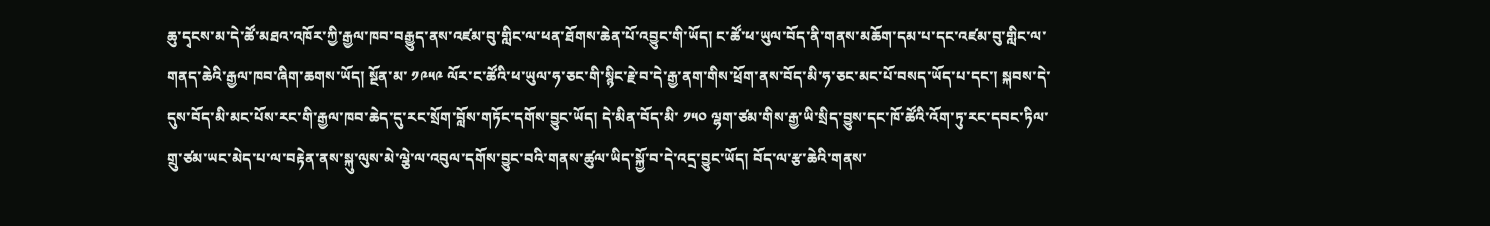ཆུ་དྭངས་མ་དེ་ཚོ་མཐའ་འཁོར་ཀྱི་རྒྱལ་ཁབ་བརྒྱུད་ནས་འཛམ་བུ་གླིང་ལ་ཕན་ཐོགས་ཆེན་པོ་འབྱུང་གི་ཡོད། ང་ཚོ་ཕ་ཡུལ་བོད་ནི་གནས་མཆོག་དམ་པ་དང་འཛམ་བུ་གླིང་ལ་གནད་ཆེའི་རྒྱལ་ཁབ་ཞིག་ཆགས་ཡོད། སྔོན་མ་ ༡༩༥༩ ལོར་ང་ཚོའི་ཕ་ཡུལ་ཧ་ཅང་གི་སྙིང་རྗེ་བ་དེ་རྒྱ་ནག་གིས་ཕྲོག་ནས་བོད་མི་ཧ་ཅང་མང་པོ་བསད་ཡོད་པ་དང་། སྐབས་དེ་དུས་བོད་མི་མང་པོས་རང་གི་རྒྱལ་ཁབ་ཆེད་དུ་རང་སྲོག་བློས་གཏོང་དགོས་བྱུང་ཡོད། དེ་མིན་བོད་མི་ ༡༥༠ ལྷག་ཙམ་གིས་རྒྱ་ཡི་སྲིད་བྱུས་དང་ཁོ་ཚོའི་འོག་ཏུ་རང་དབང་ཏིལ་གྲུ་ཙམ་ཡང་མེད་པ་ལ་བརྟེན་ནས་སྐུ་ལུས་མེ་ལྕེ་ལ་འབུལ་དགོས་བྱུང་བའི་གནས་ཚུལ་ཡིད་སྐྱོ་བ་དེ་འདྲ་བྱུང་ཡོད། བོད་ལ་རྩ་ཆེའི་གནས་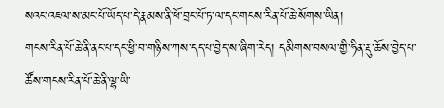སའང་འཇལ་ས་མང་པོ་ཡོད་པ་དེ་རྣམས་ནི་ཕོ་བྲང་པོ་ཏ་ལ་དང་གངས་རིན་པོ་ཆེ་སོགས་ཡིན།
གངས་རིན་པོ་ཆེ་ནི་ནང་པ་དང་ཕྱི་བ་གཉིས་ཀས་དད་པ་བྱེད་ས་ཞིག་རེད། དམིགས་བསལ་གྱི་ཧིན་རྡུ་ཆོས་བྱེད་པ་ཚོས་གངས་རིན་པོ་ཆེ་ནི་ལྷ་ཡི་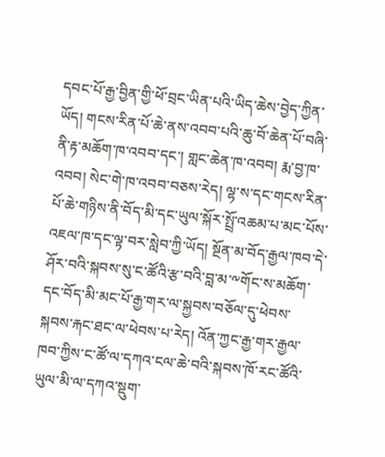དབང་པོ་རྒྱ་བྱིན་གྱི་ཕོ་བྲང་ཡིན་པའི་ཡིད་ཆེས་བྱེད་ཀྱིན་ཡོད། གངས་རིན་པོ་ཆེ་ནས་འབབ་པའི་ཆུ་བོ་ཆེན་པོ་བཞི་ནི་རྟ་མཆོག་ཁ་འབབ་དང་། གླང་ཆེན་ཁ་འབབ། རྨ་བྱ་ཁ་འབབ། སེང་གེ་ཁ་འབབ་བཅས་རེད། ལྷ་ས་དང་གངས་རིན་པོ་ཆེ་གཉིས་ནི་བོད་མི་དང་ཡུལ་སྐོར་སྤྲོ་འཆམ་པ་མང་པོས་འཇལ་ཁ་དང་ལྟ་བར་སླེབ་ཀྱི་ཡོད། སྔོན་མ་བོད་རྒྱལ་ཁབ་དེ་ཤོར་བའི་སྐབས་སུ་ང་ཚོའི་རྩ་བའི་བླ་མ་༸གོང་ས་མཆོག་དང་བོད་མི་མང་པོ་རྒྱ་གར་ལ་སྐྱབས་བཅོལ་དུ་ཕེབས་སྐབས་རྐང་ཐང་ལ་ཕེབས་པ་རེད། འོན་ཀྱང་རྒྱ་གར་རྒྱལ་ཁབ་ཀྱིས་ང་ཚོ་ལ་དཀའ་ངལ་ཆེ་བའི་སྐབས་ཁོ་རང་ཚོའི་ཡུལ་མི་ལ་དཀའ་སྡུག་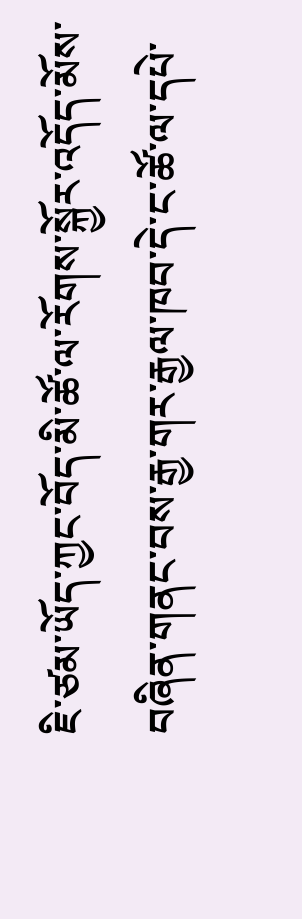ཇི་ཙམ་ཡོད་ཀྱང་བོད་མི་ཚོ་ལ་རོགས་སྐྱོར་འདོད་མོས་བཞིན་གནང་བས་རྒྱ་གར་རྒྱལ་ཁབ་དེ་ང་ཚོ་ལ་དཔེ་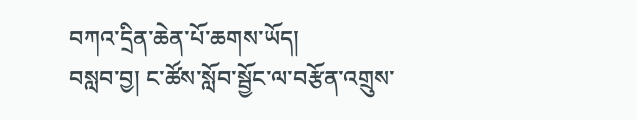བཀའ་དྲིན་ཆེན་པོ་ཆགས་ཡོད།
བསླབ་བྱ། ང་ཚོས་སློབ་སྦྱོང་ལ་བརྩོན་འགྲུས་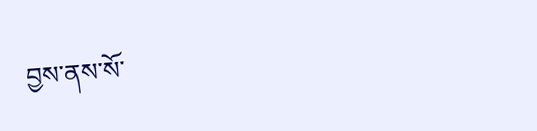བྱས་ནས་སོ་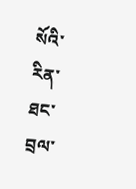སོའི་རིན་ཐང་བྲལ་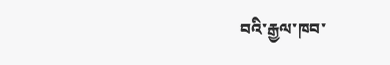བའི་རྒྱལ་ཁབ་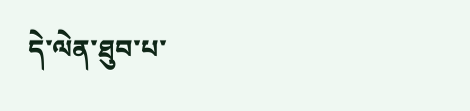དེ་ལེན་ཐུབ་པ་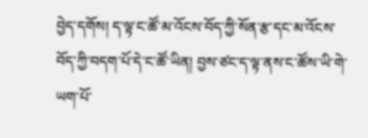བྱེད་དགོས། ད་ལྟ་ང་ཚོ་མ་འོངས་བོད་ཀྱི་སོན་རྩ་དང་མ་འོངས་བོད་ཀྱི་བདག་པོ་དེ་ང་ཚོ་ཡིན། བྱས་ཙང་ད་ལྟ་ནས་ང་ཚོས་ཡི་གེ་ཡག་པོ་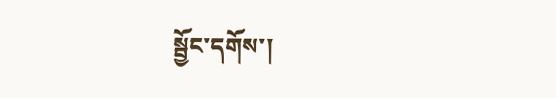སྦྱོང་དགོས་།